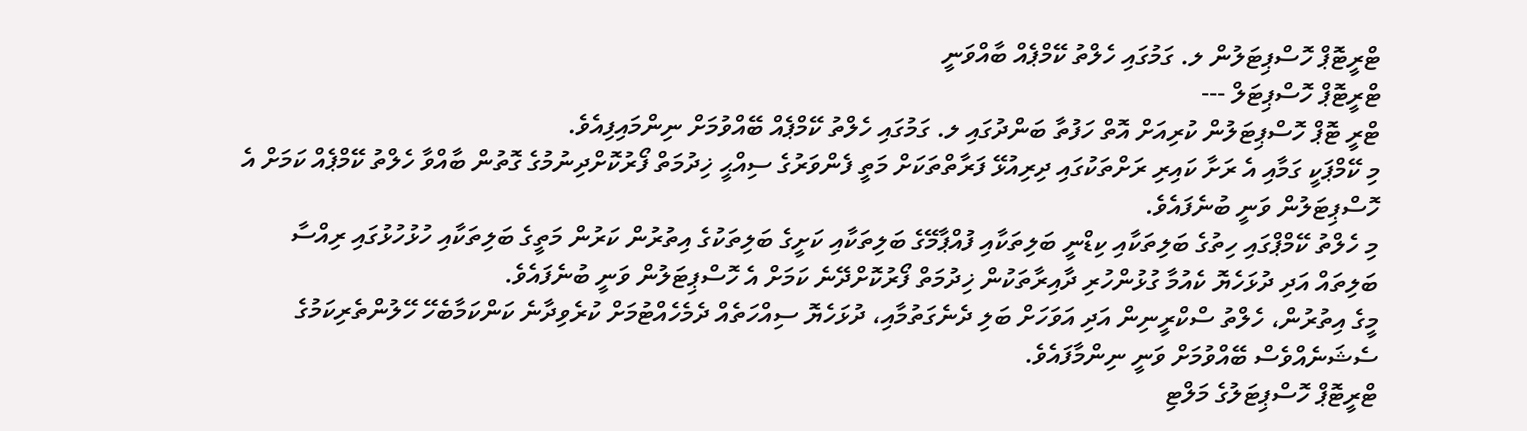ޓްރީޓޮޕް ހޮސްޕިޓަލުން ލ. ގަމުގައި ހެލްތު ކޭމްޕެއް ބާއްވަނީ
ޓްރީޓޮޕް ހޮސްޕިޓަލް ---
ޓްރީ ޓޮޕް ހޮސްޕިޓަލުން ކުރިއަށް އޮތް ހަފުތާ ބަންދުގައި ލ. ގަމުގައި ހެލްތު ކޭމްޕެއް ބޭއްވުމަށް ނިންމައިފިއެވެ.
މި ކޭމްޕަކީ ގަމާއި އެ ރަށާ ކައިރި ރަށްތަކުގައި ދިރިއުޅޭ ފަރާތްތަކަށް މަތީ ފެންވަރުގެ ސިއްޙީ ޚިދުމަތް ފޯރުކޮށްދިނުމުގެ ގޮތުން ބާއްވާ ހެލްތު ކޭމްޕެއް ކަމަށް އެ ހޮސްޕިޓަލުން ވަނީ ބުނެފައެވެ.
މި ހެލްތު ކޭމްޕްގައި ހިތުގެ ބަލިތަކާއި ކިޑްނީ ބަލިތަކާއި ފުއްޕާމޭގެ ބަލިތަކާއި ކަށީގެ ބަލިތަކުގެ އިތުރުން ކަރުން މަތީގެ ބަލިތަކާއި ހުޅުހުޅުގައި ރިއްސާ ބަލިތައް އަދި ދުޅަހެޔޮ ކެއުމާ ގުޅުންހުރި ދާއިރާތަކުން ޚިދުމަތް ފޯރުކޮށްދޭނެ ކަމަށް އެ ހޮސްޕިޓަލުން ވަނީ ބުނެފައެވެ.
މީގެ އިތުރުން، ހެލްތު ސްކްރީނިން އަދި އަވަހަށް ބަލި ދެނެގަތުމާއި، ދުޅަހެޔޮ ސިއްހަތެއް ދެމެހެއްޓުމަށް ކުރެވިދާނެ ކަންކަމާބެހޭ ހޭލުންތެރިކަމުގެ ސެޝަނެއްވެސް ބޭއްވުމަށް ވަނީ ނިންމާފައެވެ.
ޓްރީޓޮޕް ހޮސްޕިޓަލުގެ މަލްޓި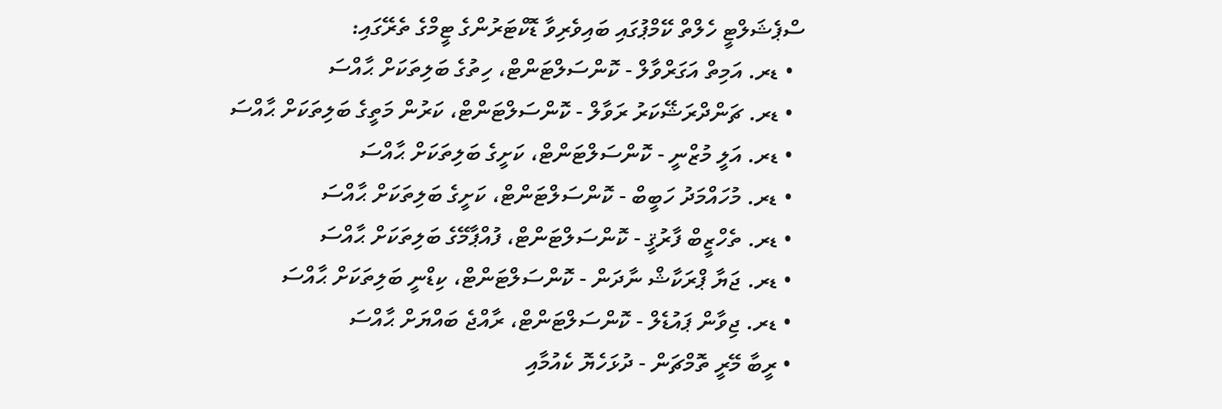ސްޕެޝަލްޓީ ހެލްތް ކޭމްޕުގައި ބައިވެރިވާ ޑޮކްޓަރުންގެ ޓީމްގެ ތެރޭގައި:
  • ޑރ. އަމިތް އަގަރްވާލް - ކޮންސަލްޓަންޓް، ހިތުގެ ބަލިތަކަށް ޙާއްސަ
  • ޑރ. ޗަންދްރަޝޭކަރު ރަވާލް - ކޮންސަލްޓަންޓް، ކަރުން މަތީގެ ބަލިތަކަށް ޙާއްސަ
  • ޑރ. އަލީ މުޒްނީ - ކޮންސަލްޓަންޓް، ކަށީގެ ބަލިތަކަށް ޙާއްސަ
  • ޑރ. މުހައްމަދު ހަބީބް - ކޮންސަލްޓަންޓް، ކަށީގެ ބަލިތަކަށް ޙާއްސަ
  • ޑރ. ތެހްޒީބް ފާރުޤީ - ކޮންސަލްޓަންޓް، ފުއްޕާމޭގެ ބަލިތަކަށް ޙާއްސަ
  • ޑރ. ޖަޔާ ޕްރަކާޝް ނާދަން - ކޮންސަލްޓަންޓް، ކިޑްނީ ބަލިތަކަށް ޙާއްސަ
  • ޑރ. ޖިވާން ޕައުޑެލް - ކޮންސަލްޓަންޓް، ރާއްޖެ ބައްޔަށް ޙާއްސަ
  • ރީބާ މޭރީ ތޮމްޗަން - ދުޅަހެޔޮ ކެއުމާއި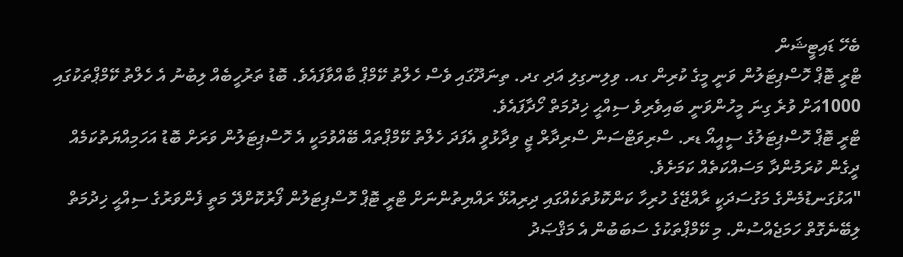ބެހޭ ޑައިޓީޝަން
ޓްރީ ޓޮޕް ހޮސްޕިޓަލުން ވަނީ މީގެ ކުރިން ގއ. ވިލިނގިލި އަދި ގދ. ތިނަދޫގައި ވެސް ހެލްތު ކޭމްޕް ބާއްވާފައެވެ. ބޮޑު ތަރުހީބެއް ލިބުނު އެ ހެލްތު ކޭމްޕްތަކުގައި 1000އަށް ވުރެ ގިނަ މީހުންވަނީ ބައިވެރިވެ ސިއްޙީ ޚިދުމަތް ހޯދާފައެވެ.
ޓްރީ ޓޮޕް ހޮސްޕިޓަލުގެ ސީއީއޯ ޑރ. ސްރިވަޓްސަން ސްރިދާރް ޖީ ވިދާޅުވީ އެފަދަ ހެލްތު ކޭމްޕްތައް ބޭއްވުމަކީ އެ ހޮސްޕިޓަލުން ވަރަށް ބޮޑު އަހަމިއްޔަތުކަމެއް ދީގެން ކުރަމުންދާ މަސައްކަތެއް ކަމަށެވެ.
"އަޅުގަނޑުމެންގެ މަގުސަދަކީ ރާއްޖޭގެ ހުރިހާ ކަންކޮޅުތަކެއްގައި ދިރިއުޅޭ ރައްޔިތުންނަށް ޓްރީ ޓޮޕް ހޮސްޕިޓަލުން ފޯރުކޮށްދޭ މަތީ ފެންވަރުގެ ސިއްޙީ ޚިދުމަތް ލިބޭނެގޮތް ހަމަޖެއްސުން. މި ކޭމްޕްތަކުގެ ސަބަބުން އެ މަޤްޞަދު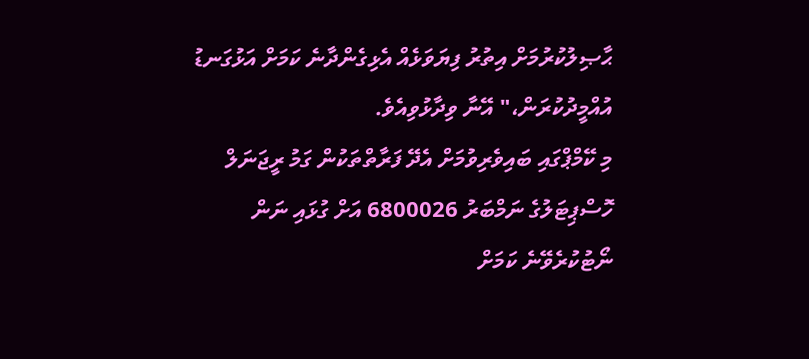ޙާޞިލުކުރުމަށް އިތުރު ފިޔަވަޅެއް އެޅިގެންދާނެ ކަމަށް އަޅުގަނޑު އުއްމީދުކުރަން،" އޭނާ ވިދާޅުވިއެވެ.
މި ކޭމްޕްގައި ބައިވެރިވުމަށް އެދޭ ފަރާތްތަކުން ގަމު ރީޖަނަލް ހޮސްޕިޓަލުގެ ނަމްބަރު 6800026 އަށް ގުޅައި ނަން ނޯޓުކުރެވޭނެ ކަމަށް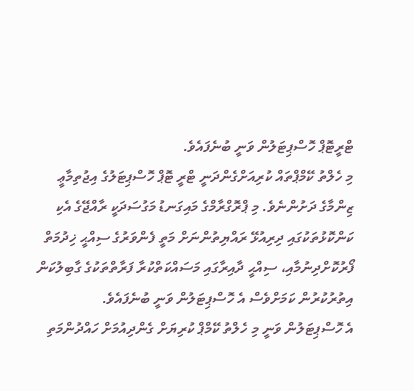ޓްރީޓޮޕް ހޮސްޕިޓަލުން ވަނީ ބުނެފައެވެ.
މި ހެލްތު ކޭމްޕްތައް ކުރިއަށްގެންދަނީ ޓްރީ ޓޮޕް ހޮސްޕިޓަލުގެ އިޖުތިމާޢީ ޒިންމާގެ ދަށުންނެވެ. މި ޕްރޮގްރާމްގެ މައިގަނޑު މަގުސަދަކީ ރާއްޖޭގެ އެކި ކަންކޮޅުތަކުގައި ދިރިއުޅޭ ރައްޔިތުންނަށް މަތީ ފެންވަރުގެ ސިއްޙީ ޚިދުމަތް ފޯރުކޮށްދިނުމާއި، ސިއްޙީ ދާއިރާގައި މަސައްކަތްކުރާ ފަރާތްތަކުގެ ގާބިލުކަން އިތުރުކުރުން ކަމަށްވެސް އެ ހޮސްޕިޓަލުން ވަނީ ބުނެފައެވެ.
އެ ހޮސްޕިޓަލުން ވަނީ މި ހެލްތު ކޭމްޕް ކުރިޔަށް ގެންދިއުމަށް ހައްދުންމަތި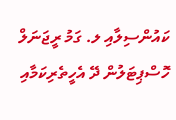ކައުންސިލާއި ލ. ގަމު ރީޖަނަލް ހޮސްޕިޓަލުން ދޭ އެހީތެރިކަމާއި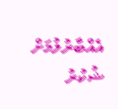އެއްބާރުލުމަށް ޝުކުރު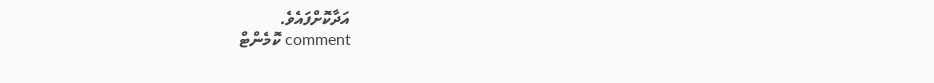އަދާކޮށްފައެވެ.
comment ކޮމެންޓް